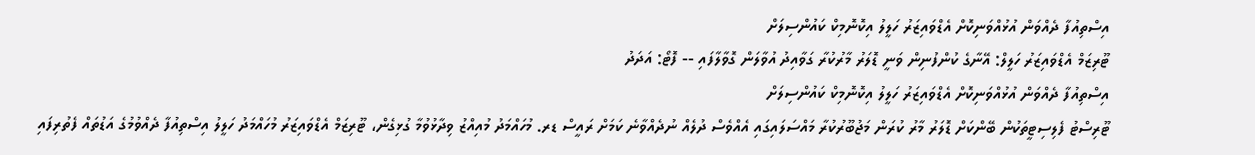އިސްތިއުފާ ދެއްވަން އުޅުއްވަނިކޮށް އެޑްވައިޒަރު ހަލީލު އިކޮނޮމިކް ކައުންސިލަށް
ޓޫރިޒަމް އެޑްވައިޒަރު ހަލީލް: އޭނާގެ ކުންފުނިން ވަނީ ޑޮލަރު މާރުކުރާ ގަވާއިދު އުވާލަން ގޮވާލާފައި -- ފޮޓޯ: އަދަދު
އިސްތިއުފާ ދެއްވަން އުޅުއްވަނިކޮށް އެޑްވައިޒަރު ހަލީލު އިކޮނޮމިކް ކައުންސިލަށް
ޓޫރިސްޓު ފެލިސިޓީތަކުން ބޭންކަށް ޑޮލަރު މާރު ކުރަން މަޖުބޫރުކުރާ މައްސަލައިގައި އެއްވެސް ދުލެއް ނުދެއްވާނެ ކަމަށް ރައީސް ޑރ. މުހައްމަދު މުއިއްޒު ވިދާޅުވުމާ ގުޅިގެން، ޓޫރިޒަމް އެޑްވައިޒަރު މުހައްމަދު ހަލީލު އިސްތިއުފާ ދެއްވުމުގެ އަޑުތައް ފެތުރިފައި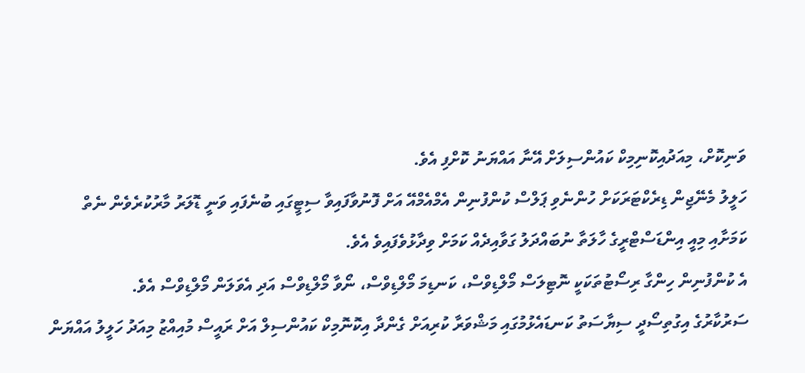ވަނިކޮށް، މިއަދުއިކޮނިމިކް ކައުންސިލަށް އޭނާ އައްޔަނު ކޮށްފި އެވެ.
ހަލީލު މެނޭޖިން ޑިރެކްޓަރަކަށް ހުންނެވި ޕަލްސް ކުންފުނިން އެމްއެމްއޭ އަށް ފޮނުވާފައިވާ ސިޓީގައި ބުނެފައި ވަނީ ޑޮލަރު މާރުކުރެވެން ނެތް ކަމަށާއި މިއީ އިންޑަސްޓްރީގެ ހާލަތާ ނުބައްދަލު ގަވާއިދެއް ކަމަށް ވިދާޅުވެފައިވެ އެވެ.
އެ ކުންފުނިން ހިންގާ ރިސޯޓުތަކަކީ ނޮޓިލަސް މޯލްޑިވްސް، ކަނޑިމަ މޯލްޑިވްސް، ނޯވާ މޯލްޑިވްސް އަދި އެވަލަން މޯލްޑިވްސް އެވެ.
ސަރުކާރުގެ އިގުތިސޯދީ ސިޔާސަތު ކަނޑައެޅުމުގައި މަޝްވަރާ ކުރިއަށް ގެންދާ އިކޮނޮމިކް ކައުންސިލް އަށް ރައީސް މުއިއްޒު މިއަދު ހަލީލު އައްޔަން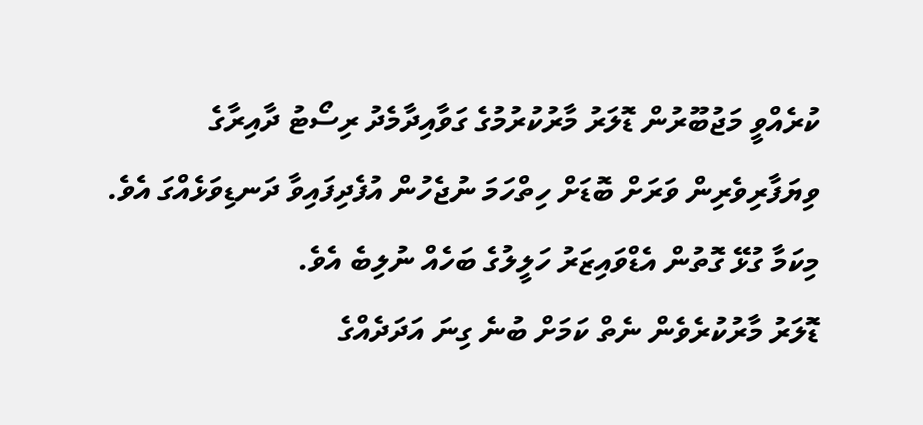ކުރެއްވީ މަޖުބޫރުން ޑޮލަރު މާރުކުރުމުގެ ގަވާއިދާމެދު ރިސޯޓު ދާއިރާގެ ވިޔަފާރިވެރިން ވަރަށް ބޮޑަށް ހިތްހަމަ ނުޖެހުން އުފެދިފައިވާ ދަނޑިވަޅެއްގަ އެވެ. މިކަމާ ގުޅޭ ގޮތުން އެޑްވައިޒަރު ހަލީލުގެ ބަހެއް ނުލިބެ އެވެ.
ޑޮލަރު މާރުކުރެވެން ނެތް ކަމަށް ބުނެ ގިނަ އަދަދެއްގެ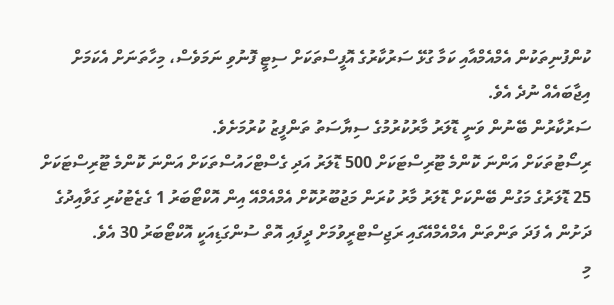ކުންފުނިތަކުން އެމްއެމްއާއި ކަމާ ގުޅޭ ސަރުކާރުގެ އޮފީސްތަކަށް ސިޓީ ފޮނުވި ނަމަވެސް، މިހާތަނަށް އެކަމަށް އިޖާބައެއް ނުދެ އެވެ.
ސަރުކާރުން ބޭނުން ވަނީ ޑޮލަރު މާރުކުރުމުގެ ސިޔާސަތު ތަންފީޒު ކުރުމަށެވެ.
ރިސޯޓުތަކަށް އަންނަ ކޮންމެ ޓޫރިސްޓަކަށް 500 ޑޮލަރު އަދި ގެސްޓްހައުސްތަކަށް އަންނަ ކޮންމެ ޓޫރިސްޓަކަށް 25 ޑޮލަރުގެ މަގުން ބޭންކަށް ޑޮލަރު މާރު ކުރަން މަޖުބޫރުކޮށް އެމްއެމްއޭ އިން އޮކްޓޯބަރު 1 ގެޒެޓުކުރި ގަވާއިދުގެ ދަށުން އެ ފަދަ ތަންތަން އެމްއެމްއޭގައި ރަޖިސްޓްރީވުމަށް ދީފައި އޮތް ސުންގަޑިއަކީ އޮކްޓޯބަރު 30 އެވެ.
މި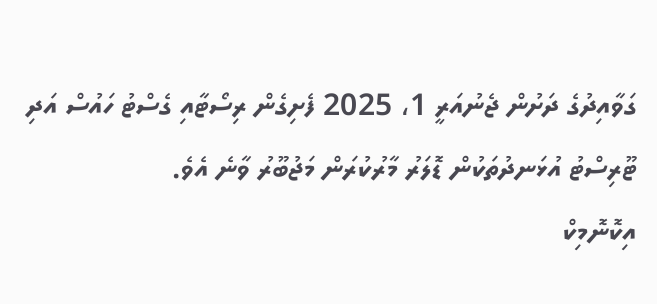ގަވާއިދުގެ ދަށުން ޖެނުއަރީ 1، 2025 ފެށިގެން ރިސޯޓާއި ގެސްޓު ހައުސް އަދި ޓޫރިސްޓު އުޅަނދުތަކުން ޑޮލަރު މާރުކުރަން މަޖުބޫރު ވާނެ އެވެ.
އިކޮނޮމިކް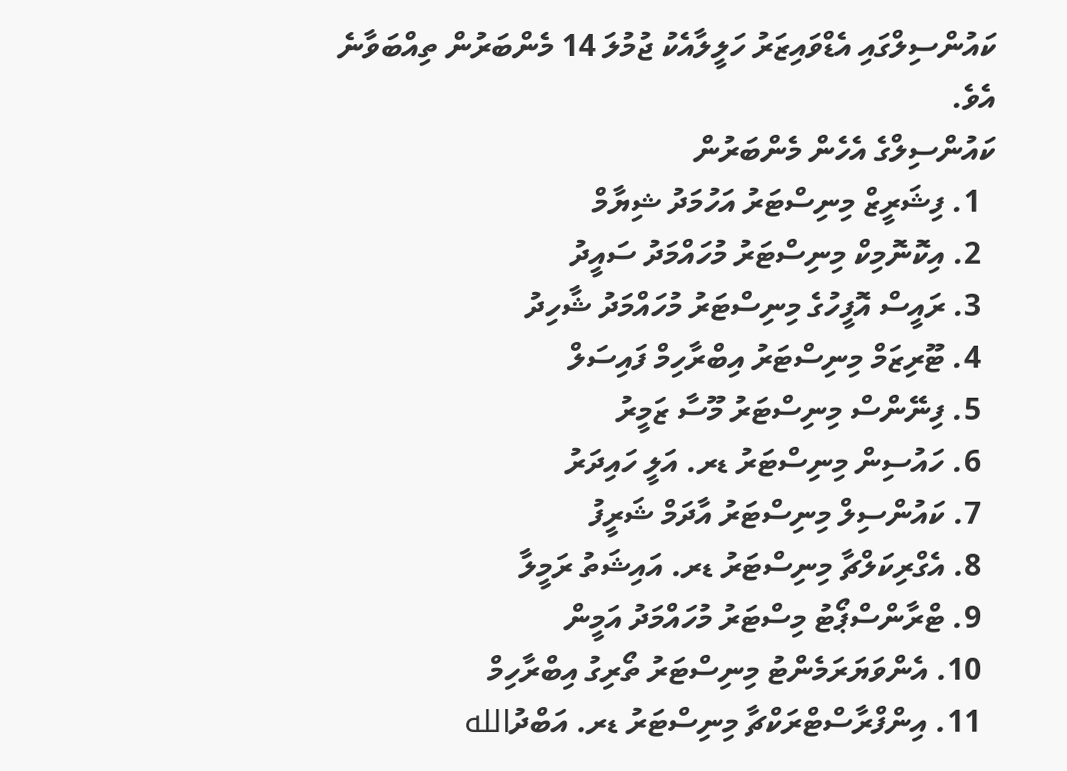ކައުންސިލްގައި އެޑްވައިޒަރު ހަލީލާއެކު ޖުމުލަ 14 މެންބަރުން ތިއްބަވާނެ އެވެ.
ކައުންސިލްގެ އެހެން މެންބަރުން
  1. ފިޝަރީޒް މިނިސްޓަރު އަހުމަދު ޝިޔާމް
  2. އިކޮނޮމިކް މިނިސްޓަރު މުހައްމަދު ސައީދު
  3. ރައީސް އޮފީހުގެ މިނިސްޓަރު މުހައްމަދު ޝާހިދު
  4. ޓޫރިޒަމް މިނިސްޓަރު އިބްރާހިމް ފައިސަލް
  5. ފިނޭންސް މިނިސްޓަރު މޫސާ ޒަމީރު
  6. ހައުސިން މިނިސްޓަރު ޑރ. އަލީ ހައިދަރު
  7. ކައުންސިލް މިނިސްޓަރު އާދަމް ޝަރީފު
  8. އެގްރިކަލްޗާ މިނިސްޓަރު ޑރ. އައިޝަތު ރަމީލާ
  9. ޓްރާންސްޕޯޓު މިސްޓަރު މުހައްމަދު އަމީން
  10. އެންވަޔަރަމެންޓު މިނިސްޓަރު ތޯރިގު އިބްރާހިމް
  11. އިންފްރާސްޓްރަކްޗާ މިނިސްޓަރު ޑރ. އަބްދުالله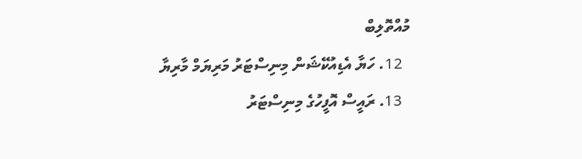މުއްތޮލިބް
  12. ހަޔާ އެޑިއުކޭޝަން މިނިސްޓަރު މަރިޔަމް މާރިޔާ
  13. ރައީސް އޮފީހުގެ މިނިސްޓަރު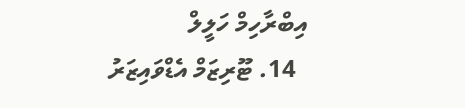އިބްރާހިމް ހަލީލް
  14. ޓޫރިޒަމް އެޑްވައިޒަރު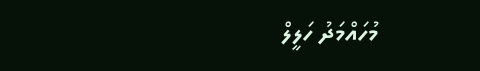މުހައްމަދު ހަލީލް